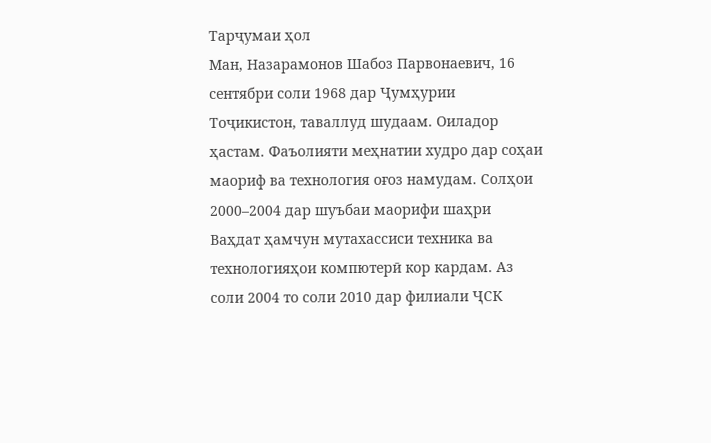Тарҷумаи ҳол
Ман, Назарамонов Шабоз Парвонаевич, 16 сентябри соли 1968 дар Ҷумҳурии Тоҷикистон, таваллуд шудаам. Оиладор ҳастам. Фаъолияти меҳнатии худро дар соҳаи маориф ва технология оғоз намудам. Солҳои 2000–2004 дар шуъбаи маорифи шаҳри Ваҳдат ҳамчун мутахассиси техника ва технологияҳои компютерӣ кор кардам. Аз соли 2004 то соли 2010 дар филиали ҶСК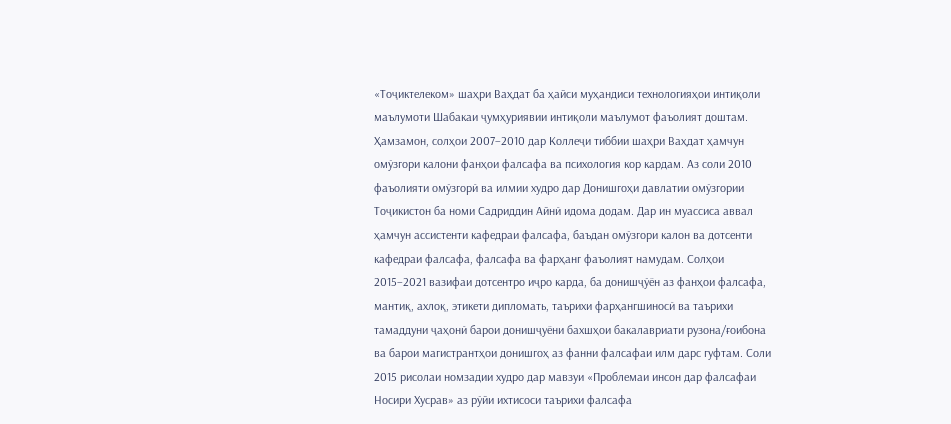«Тоҷиктелеком» шаҳри Ваҳдат ба ҳайси муҳандиси технологияҳои интиқоли маълумоти Шабакаи ҷумҳуриявии интиқоли маълумот фаъолият доштам. Ҳамзамон, солҳои 2007–2010 дар Коллеҷи тиббии шаҳри Ваҳдат ҳамчун омӯзгори калони фанҳои фалсафа ва психология кор кардам. Аз соли 2010 фаъолияти омӯзгорӣ ва илмии худро дар Донишгоҳи давлатии омӯзгории Тоҷикистон ба номи Садриддин Айнӣ идома додам. Дар ин муассиса аввал ҳамчун ассистенти кафедраи фалсафа, баъдан омӯзгори калон ва дотсенти кафедраи фалсафа, фалсафа ва фарҳанг фаъолият намудам. Солҳои 2015–2021 вазифаи дотсентро иҷро карда, ба донишҷӯён аз фанҳои фалсафа, мантиқ, ахлоқ, этикети дипломать, таърихи фарҳангшиносӣ ва таърихи тамаддуни ҷаҳонӣ барои донишҷуёни бахшҳои бакалавриати рузона/ғоибона ва барои магистрантҳои донишгоҳ аз фанни фалсафаи илм дарс гуфтам. Соли 2015 рисолаи номзадии худро дар мавзуи «Проблемаи инсон дар фалсафаи Носири Хусрав» аз рӯйи ихтисоси таърихи фалсафа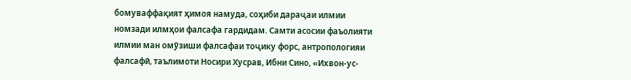бомуваффақият ҳимоя намуда, соҳиби дараҷаи илмии номзади илмҳои фалсафа гардидам. Самти асосии фаъолияти илмии ман омӯзиши фалсафаи тоҷику форс, антропологияи фалсафӣ, таълимоти Носири Хусрав, Ибни Сино, «Ихвон-ус-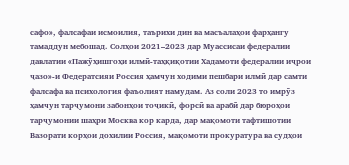сафо», фалсафаи исмоилия, таърихи дин ва масъалаҳои фарҳангу тамаддун мебошад. Солҳои 2021–2023 дар Муассисаи федералии давлатии «Пажӯҳишгоҳи илмӣ-таҳқиқотии Хадамоти федералии иҷрои ҷазо»-и Федератсияи Россия ҳамчун ходими пешбари илмӣ дар самти фалсафа ва психология фаъолият намудам. Аз соли 2023 то имрӯз ҳамчун тарҷумони забонҳои тоҷикӣ, форсӣ ва арабӣ дар бюроҳои тарҷумонии шаҳри Москва кор карда, дар мақомоти тафтишотии Вазорати корҳои дохилии Россия, мақомоти прокуратура ва судҳои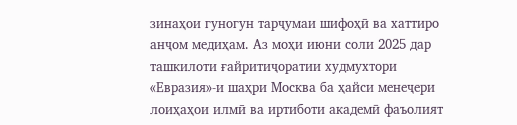зинаҳои гуногун тарҷумаи шифоҳӣ ва хаттиро анҷом медиҳам. Аз моҳи июни соли 2025 дар ташкилоти ғайритиҷоратии худмухтори «Евразия»-и шаҳри Москва ба ҳайси менеҷери лоиҳаҳои илмӣ ва иртиботи академӣ фаъолият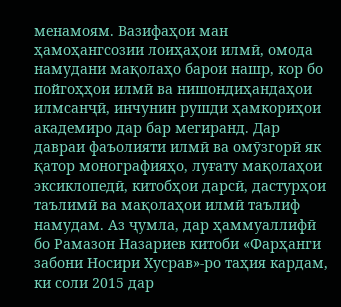менамоям. Вазифаҳои ман ҳамоҳангсозии лоиҳаҳои илмӣ, омода намудани мақолаҳо барои нашр, кор бо пойгоҳҳои илмӣ ва нишондиҳандаҳои илмсанҷӣ, инчунин рушди ҳамкориҳои академиро дар бар мегиранд. Дар давраи фаъолияти илмӣ ва омӯзгорӣ як қатор монографияҳо, луғату мақолаҳои эксиклопедӣ, китобҳои дарсӣ, дастурҳои таълимӣ ва мақолаҳои илмӣ таълиф намудам. Аз ҷумла, дар ҳаммуаллифӣ бо Рамазон Назариев китоби «Фарҳанги забони Носири Хусрав»-ро таҳия кардам, ки соли 2015 дар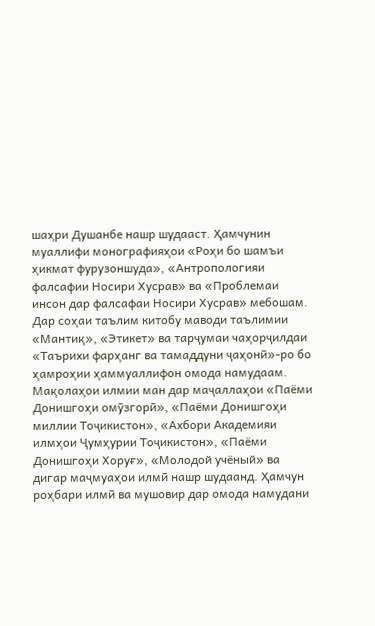шаҳри Душанбе нашр шудааст. Ҳамчунин муаллифи монографияҳои «Роҳи бо шамъи ҳикмат фурузоншуда», «Антропологияи фалсафии Носири Хусрав» ва «Проблемаи инсон дар фалсафаи Носири Хусрав» мебошам. Дар соҳаи таълим китобу маводи таълимии «Мантиқ», «Этикет» ва тарҷумаи чаҳорҷилдаи «Таърихи фарҳанг ва тамаддуни ҷаҳонӣ»-ро бо ҳамроҳии ҳаммуаллифон омода намудаам. Мақолаҳои илмии ман дар маҷаллаҳои «Паёми Донишгоҳи омӯзгорӣ», «Паёми Донишгоҳи миллии Тоҷикистон», «Ахбори Академияи илмҳои Ҷумҳурии Тоҷикистон», «Паёми Донишгоҳи Хоруғ», «Молодой учёный» ва дигар маҷмуаҳои илмӣ нашр шудаанд. Ҳамчун роҳбари илмӣ ва мушовир дар омода намудани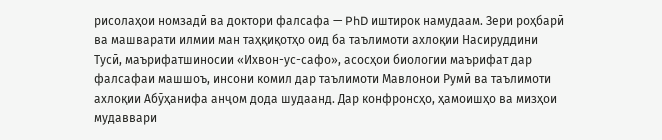рисолаҳои номзадӣ ва доктори фалсафа — PhD иштирок намудаам. Зери роҳбарӣ ва машварати илмии ман таҳқиқотҳо оид ба таълимоти ахлоқии Насируддини Тусӣ, маърифатшиносии «Ихвон-ус-сафо», асосҳои биологии маърифат дар фалсафаи машшоъ, инсони комил дар таълимоти Мавлонои Румӣ ва таълимоти ахлоқии Абӯҳанифа анҷом дода шудаанд. Дар конфронсҳо, ҳамоишҳо ва мизҳои мудаввари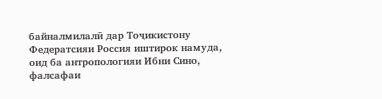байналмилалӣ дар Тоҷикистону Федератсияи Россия иштирок намуда, оид ба антропологияи Ибни Сино, фалсафаи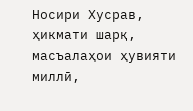Носири Хусрав, ҳикмати шарқ, масъалаҳои ҳувияти миллӣ,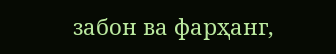забон ва фарҳанг,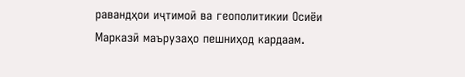равандҳои иҷтимоӣ ва геополитикии Осиёи Марказӣ маърузаҳо пешниҳод кардаам.